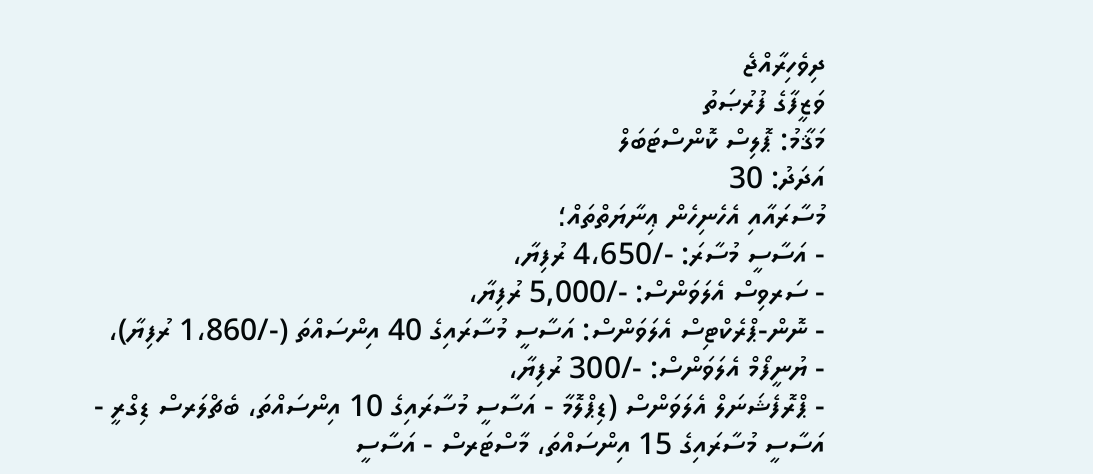ދިވެހިރާއްޖެ
ވަޒީފާގެ ފުރުޞަތު
މަޤާމު: ޕޮލިސް ކޮންސްޓަބަލް
އަދަދު: 30
މުސާރައާއި އެހެނިހެން ޢިނާޔަތްތައް؛
- އަސާސީ މުސާރަ: -/4،650 ރުފިޔާ،
- ސަރވިސް އެލަވަންސް: -/5,000 ރުފިޔާ،
- ނޮން-ޕްރެކްޓިސް އެލަވަންސް: އަސާސީ މުސާރައިގެ 40 އިންސައްތަ (-/1،860 ރުފިޔާ)،
- ޔުނީފޯމް އެލަވަންސް: -/300 ރުފިޔާ،
- ޕްރޮފެޝަނަލް އެލަވަންސް (ޑިޕްލޮމާ - އަސާސީ މުސާރައިގެ 10 އިންސައްތަ، ބެޗްލަރސް ޑިގްރީ - އަސާސީ މުސާރައިގެ 15 އިންސައްތަ، މާސްޓަރސް - އަސާސީ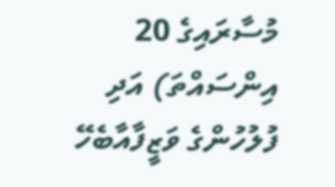މުސާރައިގެ 20 އިންސައްތަ) އަދި ފުލުހުންގެ ވަޒީފާއާބެހޭ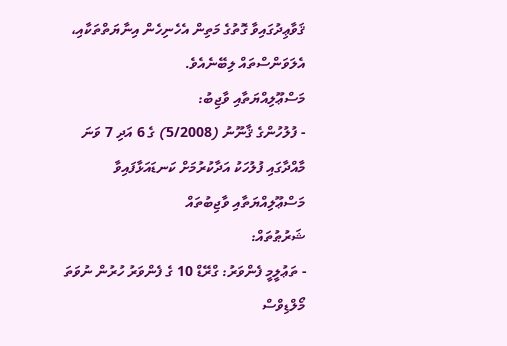ޤަވާޢިދުގައިވާ ގޮތުގެ މަތިން އެހެނިހެން އިނާޔަތްތަކާއި، އެލަވަންސްތައް ލިބޭނެއެވެ.
މަސްޢޫލިއްޔަތާއި ވާޖިބު:
- ފުލުހުންގެ ޤާނޫނު (5/2008) ގެ 6 އަދި 7 ވަނަ މާއްދާގައި ފުލުހަކު އަދާކުރުމަށް ކަނޑައަޅާފައިވާ މަސްޢޫލިއްޔަތާއި ވާޖިބުތައް
ޝަރުޠުތައް:
- ތަޢުލީމީ ފެންވަރު: ގްރޭޑް 10 ގެ ފެންވަރު ހުރުން ނުވަތަ މޯލްޑިވްސް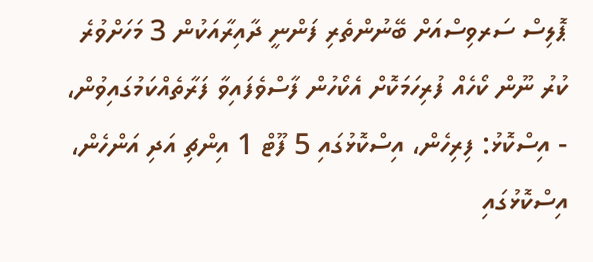ޕޮލިސް ސަރވިސްއަށް ބޭނުންތެރި ފަންނީ ދާއިރާއަކުން 3 މަހަށްވުރެ ކުރު ނޫން ކޯހެއް ފުރިހަމަކޮށް އެކޯހުން ފާސްވެފައިވާ ފަރާތެއްކަމުގައިވުން،
- އިސްކޮޅު: ފިރިހެން، އިސްކޮޅުގައި 5 ފޫޓް 1 އިންޗި އަދި އަންހެން، އިސްކޮޅުގައި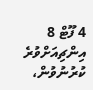4 ފޫޓް 8 އިންޗިއަށްވުރެ ކުރުނުވުން،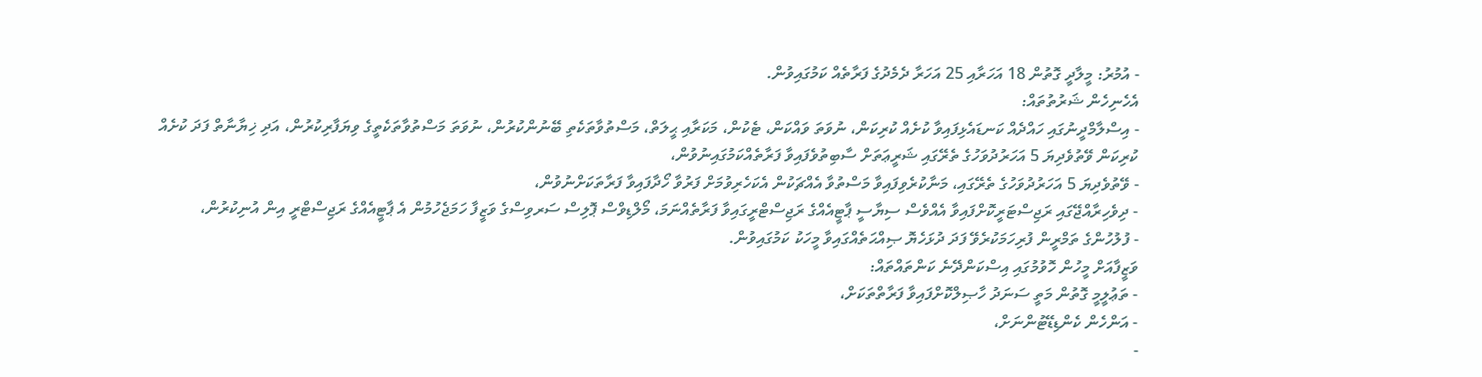- އުމުރު: މީލާދީ ގޮތުން 18 އަހަރާއި 25 އަހަރާ ދެމެދުގެ ފަރާތެއް ކަމުގައިވުން.
އެހެނިހެން ޝަރުތުތައް:
- އިސްލާމްދީނުގައި ހައްދެއް ކަނޑައެޅިފައިވާ ކުށެއް ކުރިކަން، ނުވަތަ ވައްކަން، ޓެކުން، މަކަރާއި ޙީލަތް، މަސްތުވާތަކެތި ބޭނުންކުރުން، ނުވަތަ މަސްތުވާތަކެތީގެ ވިޔަފާރިކުރުން، އަދި ޚިޔާނާތް ފަދަ ކުށެއް ކުރިކަން ވޭތުވެދިޔަ 5 އަހަރުދުވަހުގެ ތެރޭގައި ޝަރީޢަތަށް ސާބިތުވެފައިވާ ފަރާތެއްކަމުގައިނުވުން،
- ވޭތުވެދިޔަ 5 އަހަރުދުވަހުގެ ތެރޭގައި، މަނާކުރެވިފައިވާ މަސްތުވާ އެއްޗަކުން އެކަހެރިވުމަށް ފަރުވާ ހޯދާފައިވާ ފަރާތަކަށްނުވުން،
- ދިވެހިރާއްޖޭގައި ރަޖިސްޓަރީކޮށްފައިވާ އެއްވެސް ސިޔާސީ ޕާޓީއެއްގެ ރަޖިސްޓްރީގައިވާ ފަރާތެއްނަމަ، މޯލްޑިވްސް ޕޮލިސް ސަރވިސްގެ ވަޒީފާ ހަމަޖެހުމުން އެ ޕާޓީއެއްގެ ރަޖިސްޓްރީ އިން އުނިކުރުން،
- ފުލުހުންގެ ތަމްރީން ފުރިހަމަކުރެވޭ ފަދަ ދުޅަހެޔޮ ޞިއްޙަތެއްގައިވާ މީހަކު ކަމުގައިވުން.
ވަޒީފާއަށް މީހުން ހޮވުމުގައި އިސްކަންދޭނެ ކަންތައްތައް:
- ތަޢުލީމީ ގޮތުން މަތީ ސަނަދު ހާޞިލްކޮށްފައިވާ ފަރާތްތަކަށް،
- އަންހެން ކެންޑިޑޭޓުންނަށް،
-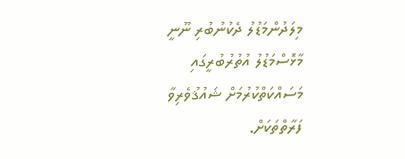މިލަދުންމަޑުލު ދެކުނުބުރި ނޫނީ މާޅޮސްމަޑުލު އުތުރުބުރީގައި މަސައްކަތްކުރުމަށް ޝައުޤުވެރިވާ ފަރާތްތަކަށް.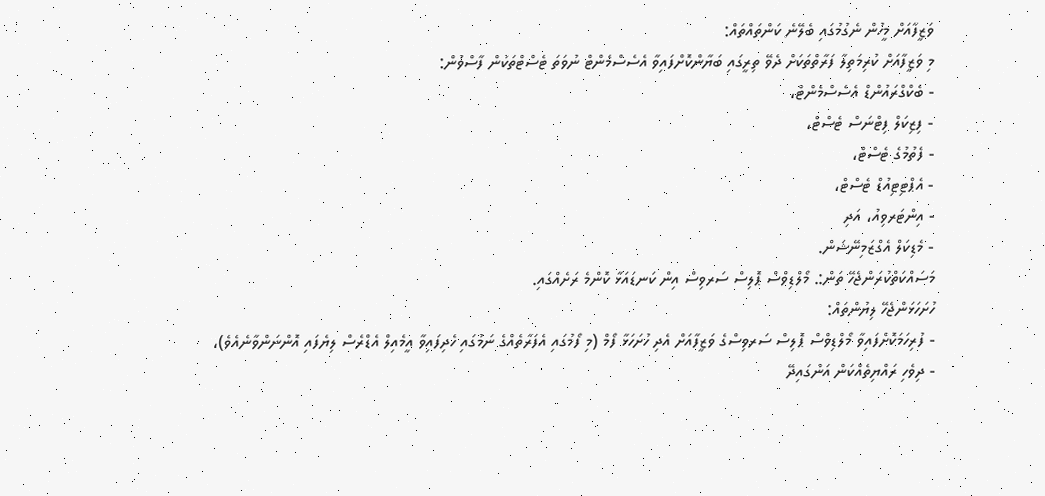ވަޒީފާއަށް މީހުން ނެގުމުގައި ބެލޭނެ ކަންތައްތައް:
މި ވަޒީފާއަށް ކުރިމަތިލާ ފަރާތްތަކަށް ދެވޭ ތިރީގައި ބަޔާންކޮށްފައިވާ އެސެސްމެންޓް ނުވަތަ ޓެސްޓްތަކުން ފާސްވުން:
- ބެކްގްރައުންޑް އެސެސްމެންޓް،
- ފިޒިކަލް ފިޓްނަސް ޓެސްޓް،
- ފެތުމުގެ ޓެސްޓް،
- އެޕްޓިޓިއުޑް ޓެސްޓް،
- އިންޓަރވިއު، އަދި
- މެޑިކަލް އެގްޒަމިނޭޝަން.
މަސައްކަތްކުރަންޖެހޭ ތަން:. މޯލްޑިވްސް ޕޮލިސް ސަރވިސް އިން ކަނޑައަޅާ ކޮންމެ ރަށެއްގައި.
ހުށަހަޅަންޖެހޭ ލިޔުންތައް:
- ފުރިހަމަކޮށްފައިވާ މޯލްޑިވްސް ޕޮލިސް ސަރވިސްގެ ވަޒީފާއަށް އެދި ހުށަހަޅާ ފޯމް (މި ފޯމުގައި އެފަރާތެއްގެ ނަމުގައި ހެދިފައިވާ އީމެއިލް އެޑްރެސް ލިޔެފައި އޮންނަންވާނެއެވެ)،
- ދިވެހި ރައްޔިތެއްކަން އަންގައިދޭ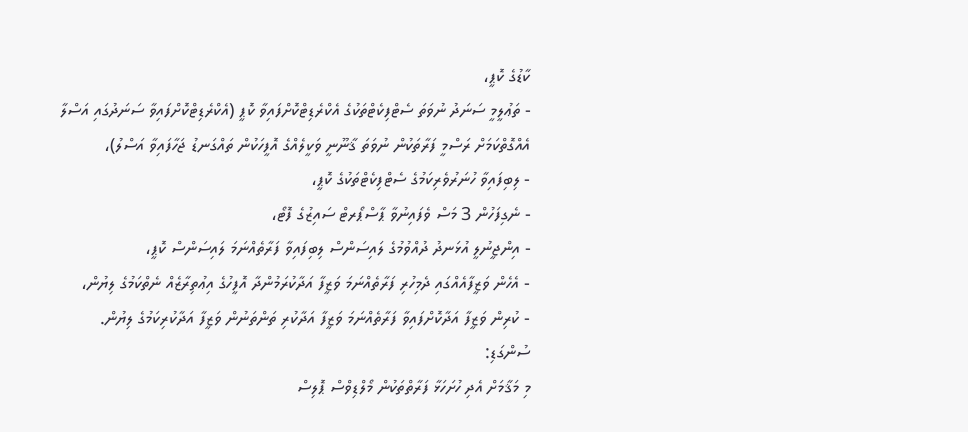ކާޑުގެ ކޮޕީ،
- ތަޢުލީމީ ސަނަދު ނުވަތަ ސެޓްފިކެޓްތަކުގެ އެކްރެޑިޓްކޮށްފައިވާ ކޮޕީ (އެކްރެޑިޓްކޮށްފައިވާ ސަނަދުގައި އަސްލާ އެއްގޮތްކަމަށް ރަސްމީ ފަރާތަކުން ނުވަތަ ޤާނޫނީ ވަކީލެއްގެ އޮފީހަކުން ތައްގަނޑު ޖަހާފައިވާ އަސްލު)،
- ލިބިފައިވާ ހުނަރުވެރިކަމުގެ ސެޓްފިކެޓްތަކުގެ ކޮޕީ،
- ނެގިފަހުން 3 މަސް ވެފައިނުވާ ޕާސްޕޯރޓް ސައިޒުގެ ފޮޓޯ،
- އިންޖީނުލީ އުޅަނދު ދުއްވުމުގެ ލައިސަންސް ލިބިފައިވާ ފަރާތެއްނަމަ ލައިސަންސް ކޮޕީ،
- އެހެން ވަޒީފާއެއްގައި ދެމިހުރި ފަރާތެއްނަމަ ވަޒީފާ އަދާކުރަމުންދާ އޮފީހުގެ އިޢުތިރާޒެއް ނެތްކަމުގެ ލިޔުން،
- ކުރިން ވަޒީފާ އަދާކޮށްފައިވާ ފަރާތެއްނަމަ ވަޒީފާ އަދާކުރި ތަންތަނުން ވަޒީފާ އަދާކުރިކަމުގެ ލިޔުން.
ސުންގަޑި:
މި މަޤާމަށް އެދި ހުށަހަޅާ ފަރާތްތަކުން މޯލްޑިވްސް ޕޮލިސް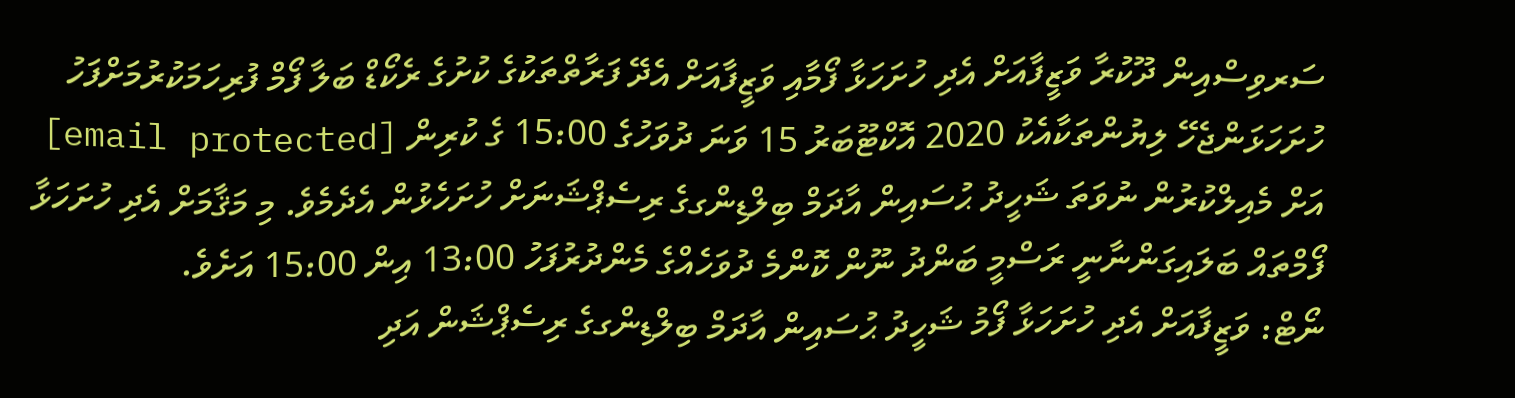ސަރވިސްއިން ދޫކުރާ ވަޒީފާއަށް އެދި ހުށަހަޅާ ފޯމާއި ވަޒީފާއަށް އެދޭ ފަރާތްތަކުގެ ކުށުގެ ރެކޯޑް ބަލާ ފޯމް ފުރިހަމަކުރުމަށްފަހު ހުށަހަޅަންޖެހޭ ލިޔުންތަކާއެކު 2020 އޮކްޓޫބަރު 15 ވަނަ ދުވަހުގެ 15:00 ގެ ކުރިން [email protected] އަށް މެއިލްކުރުން ނުވަތަ ޝަހީދު ޙުސައިން އާދަމް ބިލްޑިންގގެ ރިސެޕްޝަނަށް ހުށަހެޅުން އެދެމެވެ. މި މަޤާމަށް އެދި ހުށަހަޅާ ފޯމްތައް ބަލައިގަންނާނީ ރަސްމީ ބަންދު ނޫން ކޮންމެ ދުވަހެއްގެ މެންދުރުފަހު 13:00 އިން 15:00 އަށެވެ.
ނޯޓް: ވަޒީފާއަށް އެދި ހުށަހަޅާ ފޯމު ޝަހީދު ޙުސައިން އާދަމް ބިލްޑިންގގެ ރިސެޕްޝަން އަދި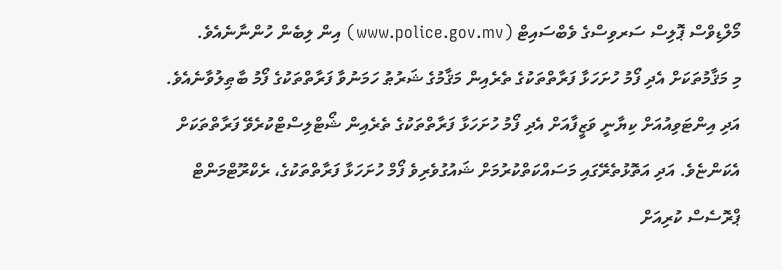މޯލްޑިވްސް ޕޮލިސް ސަރވިސްގެ ވެބްސައިޓް (www.police.gov.mv) އިން ލިބެން ހުންނާނެއެވެ.
މި މަޤާމުތަކަށް އެދި ފޯމު ހުށަހަޅާ ފަރާތްތަކުގެ ތެރެއިން މަޤާމުގެ ޝަރުޠު ހަމަނުވާ ފަރާތްތަކުގެ ފޯމު ބާޠިލުވާނެއެވެ. އަދި އިންޓަވިއުއަށް ކިޔާނީ ވަޒީފާއަށް އެދި ފޯމު ހުށަހަޅާ ފަރާތްތަކުގެ ތެރެއިން ޝޯޓްލިސްޓްކުރެވޭ ފަރާތްތަކަށް އެކަންޏެވެ. އަދި އަތޮޅުތެރޭގައި މަސައްކަތްކުރުމަށް ޝައުގުވެރިވެ ފޯމް ހުށަހަޅާ ފަރާތްތަކުގެ، ރެކްރޫޓްމަންޓް ޕްރޮސެސް ކުރިއަށް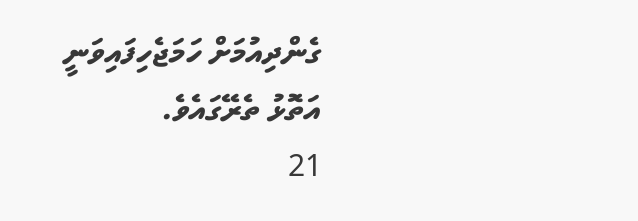ގެންދިއުމަށް ހަމަޖެހިފައިވަނީ އަތޮޅު ތެރޭގައެވެ.
21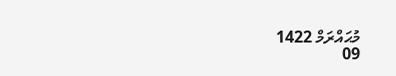މުޙައްރަމް 1422
09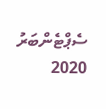ސެޕްޓެންބަރު 2020